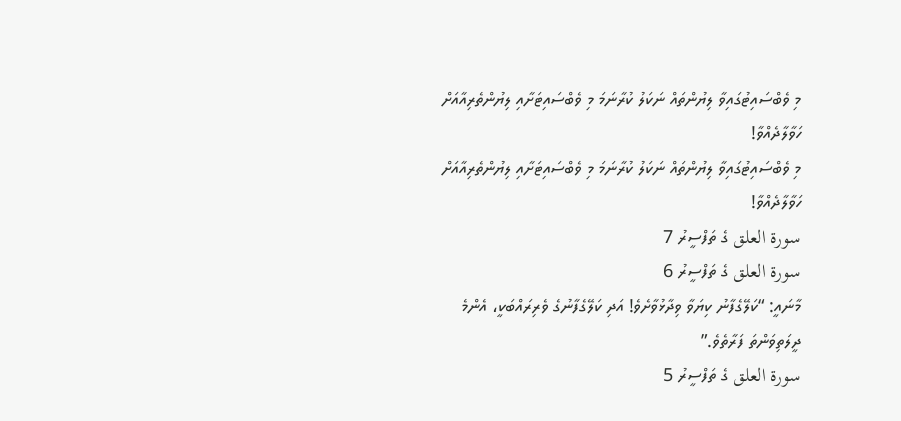މި ވެބްސައިޓުގައިވާ ލިޔުންތައް ނަކަލު ކުރާނަމަ މި ވެބްސައިޓަށާއި ލިޔުންތެރިއާއަށް ހަވާލާދެއްވާ!
މި ވެބްސައިޓުގައިވާ ލިޔުންތައް ނަކަލު ކުރާނަމަ މި ވެބްސައިޓަށާއި ލިޔުންތެރިއާއަށް ހަވާލާދެއްވާ!
سورة العلق ގެ ތަފްސީރު 7
سورة العلق ގެ ތަފްސީރު 6
މާނައީ: “ކަލޭގެފާނު ކިޔަވާ ވިދާޅުވާށެވެ! އަދި ކަލޭގެފާނުގެ ވެރިރައްބަކީ، އެންމެ ދީލަތިވަންތަ ފަރާތެވެ.”
سورة العلق ގެ ތަފްސީރު 5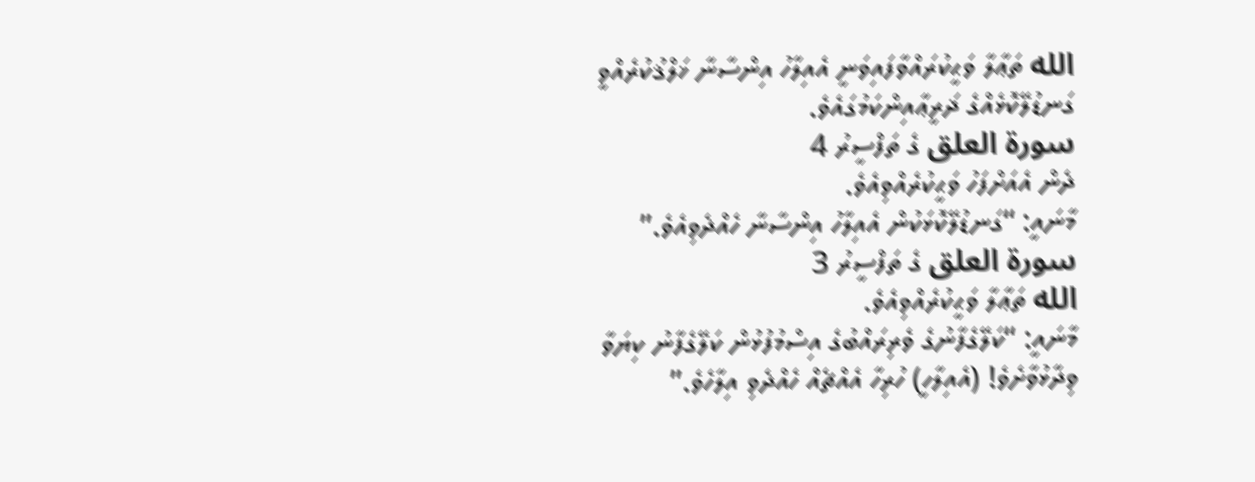الله ތަޢާލާ ވަޙީކުރައްވާފައިވަނީ އެއިލާހު އިންސާނާ ޚަލްޤުކުރެއްވީ ގަނޑުލޭކޮޅެއްގެ ޛަރީޢާއިންކަމުގައެވެ.
سورة العلق ގެ ތަފްސީރު 4
ދެން އެއަށްފަހު ވަޙީކުރެއްވިއެވެ.
މާނައީ: “ގަނޑުލޭކޮޅަކުން އެއިލާހު އިންސާނާ ހެއްދެވިއެވެ.”
سورة العلق ގެ ތަފްސީރު 3
الله ތަޢާލާ ވަޙީކުރެއްވިއެވެ.
މާނައީ: “ކަލޭގެފާނުގެ ވެރިރައްބުގެ އިސްމުފުޅުން ކަލޭގެފާނު ކިޔަވާ ވިދާޅުވާށެވެ! (އެއިލާހީ) ހުރިހާ އެއްޗެއް ހެއްދެވި އިލާހެވެ.”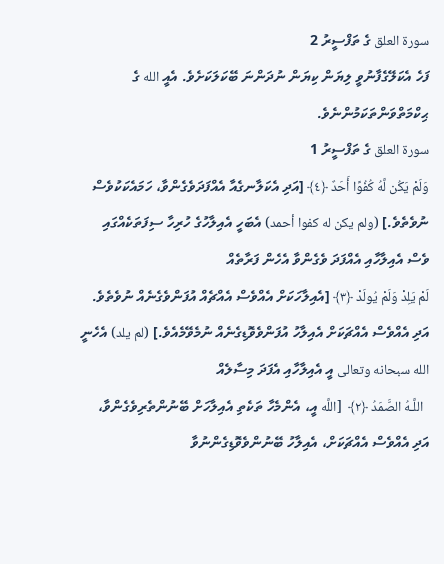سورة العلق ގެ ތަފްސީރު 2
ފަހެ އެކަލޭގެފާނުވީ ލިޔަން ކިޔަން ނުދަންނަ ބޭކަލަކަށެވެ. އެއީ الله ގެ ޙިކްމަތްވަންތަކަމުންނެވެ.
سورة العلق ގެ ތަފްސީރު 1
وَلَمْ يَكُن لَّهُ كُفُوًا أَحَدٌ ﴿٤﴾ [އަދި އެކަލާނގެއާ އެއްފަދަވެގެންވާ، ހަމައެކަކުވެސް ނުވެތެވެ.] (ولم يكن له كفوا أحمد) އެބަހީ އެއިލާހުގެ ހުރިހާ ސިފަތަކެއްގައި ވެސް އެއިލާހާއި އެއްފަދަ ވެގެންވާ އެހެން ފަރާތެއް
لَمْ يَلِدْ وَلَمْ يُولَدْ ﴿٣﴾ [އެއިލާހަކަށް އެއްވެސް އެއްޗެއް އުފަންވެގެނެއް ނުވެތެވެ. އަދި އެއްވެސް އެއްޗަކަށް އެއިލާހު އުފަންވެވޮޑިގެނެއް ނުމެވޭމެއެވެ.] (لم يلد) އެހެނީ الله سبحانه وتعالى އީ އެއިލާހާއި އެފަދަ މިސާލެއް
  اللَّـهُ الصَّمَدُ ﴿٢﴾  [اللَّه އީ، އެންމެހާ ތަކެތި އެއިލާހަށް ބޭނުންތެރިވެގެންވާ، އަދި އެއްވެސް އެއްޗަކަށް، އެއިލާހު ބޭނުންވެވޮޑިގެންނުވާ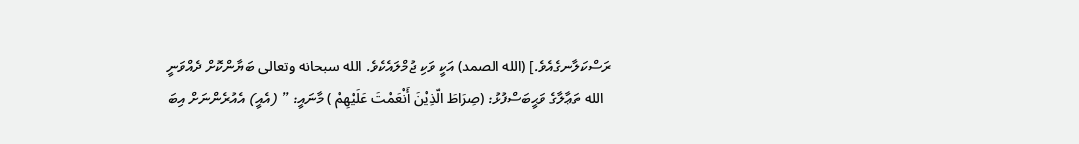ރަސްކަލާނގެއެވެ.] (الله الصمد) އަކީ ވަކި ޖުމްލައެކެވެ. الله سبحانه وتعالى ބަޔާންކޮށް ދެއްވަނީ
  الله ތަޢާލާގެ ވަޙީބަސްފުޅު: (صِرَاطَ الّذِيْنَ أَنْعَمْتَ عَلَيْهِمْ ) މާނައީ: ” (އެއީ) އެއުރެންނަށް އިބަ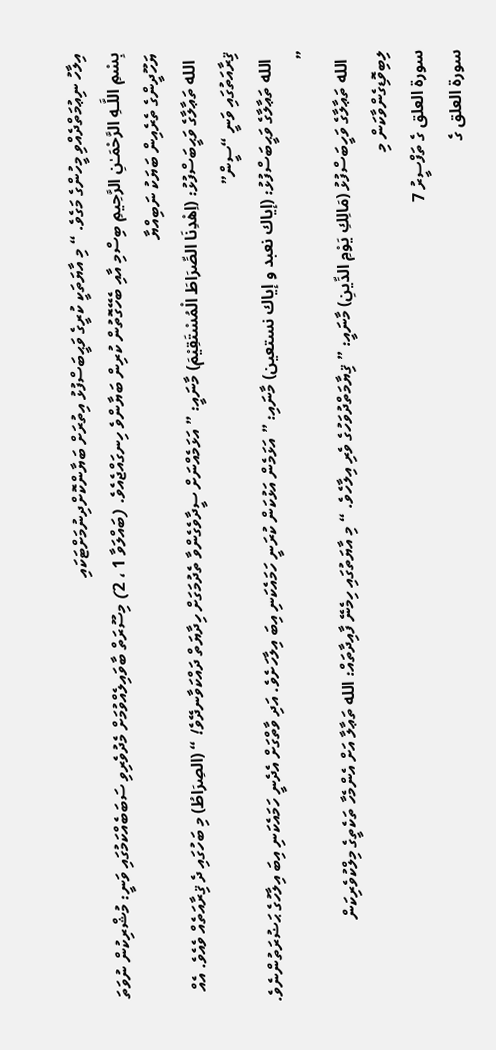އިލާހު ނިޢުމަތްދެއްވި މީހުންގެ މަގެވެ. “ މި އާޔަތަކީ ކުރީގެ ވަޙީބަސްފުޅު އިތުރަށް ބަޔާންކޮށްދިނުމަށްޓަކައި
بِسْمِ اللَّـهِ الرَّحْمَـٰنِ الرَّحِيمِ ބިސްމި އާއި ބެހޭގޮތުން ކުރިން ބަޔާންވެ ހިނގައްޖެއެވެ. (ބައްލަވާ 1 ، 2) މިސޫރަތް ބާވައިލެއްވުމަށް މެދުވެރިވި ސަބަބެއްކަމުގައި ވަނީ: މުޝްރިކުން ނުވަތަ ޔަހޫދީންގެ ތެރެއިން ބަޔަކު ނަބިއްޔާ
  الله ތަޢާލާގެ ވަޙީބަސްފުޅު: (اِهْدِنَا الصِّرَاطَ الْمُسْتَقِيْمَ) މާނައީ: ” އަޅަމެއްނަށް ސީދާވެގެންވާ ތެދުމަގަށް ހިދާޔަތް ދައްކަވާނދޭވެ! “ (الصِرَاطُ) މި ބަހުގައި ދެ ޤިރާއަތެއް ވެއެވެ. އެއް ޤިރާއަތުގައި ވަނީ “ސީން”
  الله ތަޢާލާގެ ވަޙީބަސްފުޅު: (إياك نعبد و إياك نستعين) މާނައި: ” އަޅަމެން އަޅުކަން ކުރަނީ ހަމައެކަނި އިބަ އިލާހަށެވެ. އަދި ވާތްގަށް އެދެނީ ހަމައެކަނި އިބަ އިލާހުގެ ޙަޟުރަތުންނެވެ. ”
  الله ތަޢާލާގެ ވަހީބަސްފުޅު (مَالِكِ يَوْمِ الدِّينِ) މާނައީ: ” ޤިޔާމަތްދުވަހުގެ ވެރި އިލާހެވެ. “ މި އާޔަތުގައި ހިމެނޭ ފާއިދާތައް: الله ތަޢާލާ އަށް އެންމެހާ ތަކެތީގެ މިލްކުވެރިކަން ލިބިވޮޑިގެންވާކަން މި
سورة العلق ގެ ތަފްސީރު 7
سورة العلق ގެ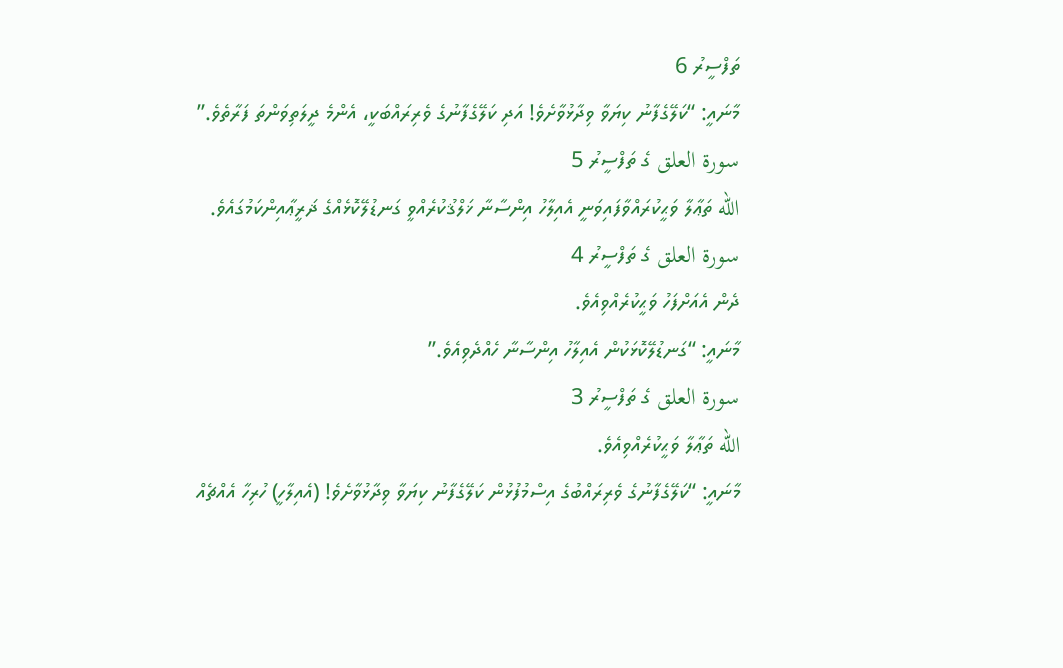ތަފްސީރު 6
މާނައީ: “ކަލޭގެފާނު ކިޔަވާ ވިދާޅުވާށެވެ! އަދި ކަލޭގެފާނުގެ ވެރިރައްބަކީ، އެންމެ ދީލަތިވަންތަ ފަރާތެވެ.”
سورة العلق ގެ ތަފްސީރު 5
الله ތަޢާލާ ވަޙީކުރައްވާފައިވަނީ އެއިލާހު އިންސާނާ ޚަލްޤުކުރެއްވީ ގަނޑުލޭކޮޅެއްގެ ޛަރީޢާއިންކަމުގައެވެ.
سورة العلق ގެ ތަފްސީރު 4
ދެން އެއަށްފަހު ވަޙީކުރެއްވިއެވެ.
މާނައީ: “ގަނޑުލޭކޮޅަކުން އެއިލާހު އިންސާނާ ހެއްދެވިއެވެ.”
سورة العلق ގެ ތަފްސީރު 3
الله ތަޢާލާ ވަޙީކުރެއްވިއެވެ.
މާނައީ: “ކަލޭގެފާނުގެ ވެރިރައްބުގެ އިސްމުފުޅުން ކަލޭގެފާނު ކިޔަވާ ވިދާޅުވާށެވެ! (އެއިލާހީ) ހުރިހާ އެއްޗެއް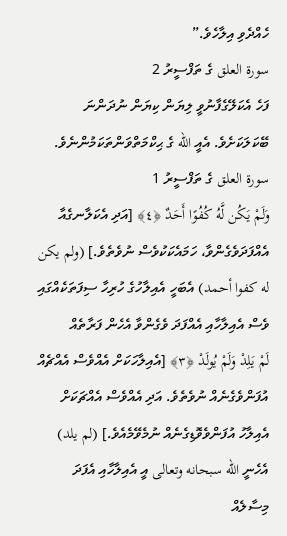ހެއްދެވި އިލާހެވެ.”
سورة العلق ގެ ތަފްސީރު 2
ފަހެ އެކަލޭގެފާނުވީ ލިޔަން ކިޔަން ނުދަންނަ ބޭކަލަކަށެވެ. އެއީ الله ގެ ޙިކްމަތްވަންތަކަމުންނެވެ.
سورة العلق ގެ ތަފްސީރު 1
وَلَمْ يَكُن لَّهُ كُفُوًا أَحَدٌ ﴿٤﴾ [އަދި އެކަލާނގެއާ އެއްފަދަވެގެންވާ، ހަމައެކަކުވެސް ނުވެތެވެ.] (ولم يكن له كفوا أحمد) އެބަހީ އެއިލާހުގެ ހުރިހާ ސިފަތަކެއްގައި ވެސް އެއިލާހާއި އެއްފަދަ ވެގެންވާ އެހެން ފަރާތެއް
لَمْ يَلِدْ وَلَمْ يُولَدْ ﴿٣﴾ [އެއިލާހަކަށް އެއްވެސް އެއްޗެއް އުފަންވެގެނެއް ނުވެތެވެ. އަދި އެއްވެސް އެއްޗަކަށް އެއިލާހު އުފަންވެވޮޑިގެނެއް ނުމެވޭމެއެވެ.] (لم يلد) އެހެނީ الله سبحانه وتعالى އީ އެއިލާހާއި އެފަދަ މިސާލެއް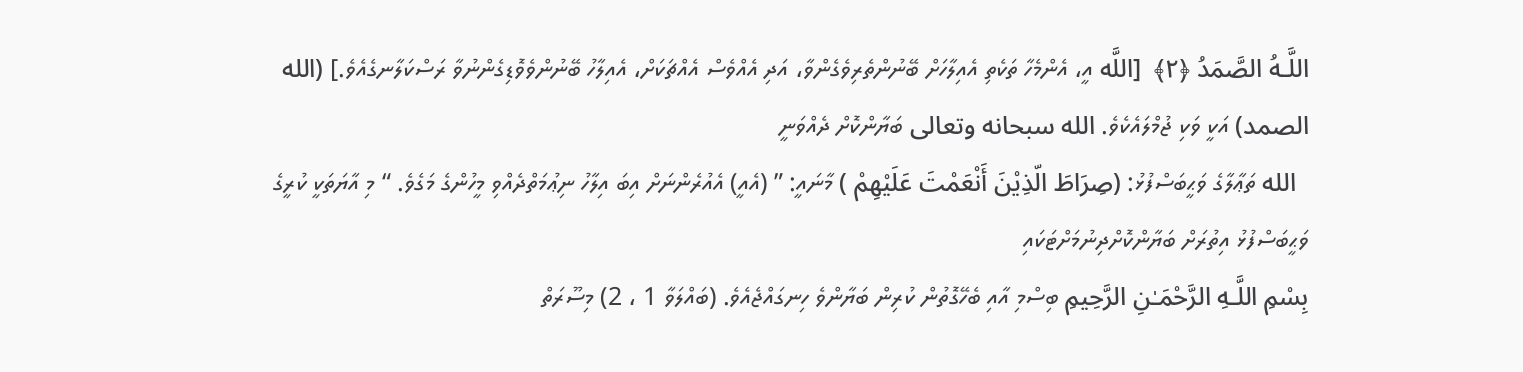اللَّـهُ الصَّمَدُ ﴿٢﴾  [اللَّه އީ، އެންމެހާ ތަކެތި އެއިލާހަށް ބޭނުންތެރިވެގެންވާ، އަދި އެއްވެސް އެއްޗަކަށް، އެއިލާހު ބޭނުންވެވޮޑިގެންނުވާ ރަސްކަލާނގެއެވެ.] (الله الصمد) އަކީ ވަކި ޖުމްލައެކެވެ. الله سبحانه وتعالى ބަޔާންކޮށް ދެއްވަނީ
  الله ތަޢާލާގެ ވަޙީބަސްފުޅު: (صِرَاطَ الّذِيْنَ أَنْعَمْتَ عَلَيْهِمْ ) މާނައީ: ” (އެއީ) އެއުރެންނަށް އިބަ އިލާހު ނިޢުމަތްދެއްވި މީހުންގެ މަގެވެ. “ މި އާޔަތަކީ ކުރީގެ ވަޙީބަސްފުޅު އިތުރަށް ބަޔާންކޮށްދިނުމަށްޓަކައި
بِسْمِ اللَّـهِ الرَّحْمَـٰنِ الرَّحِيمِ ބިސްމި އާއި ބެހޭގޮތުން ކުރިން ބަޔާންވެ ހިނގައްޖެއެވެ. (ބައްލަވާ 1 ، 2) މިސޫރަތް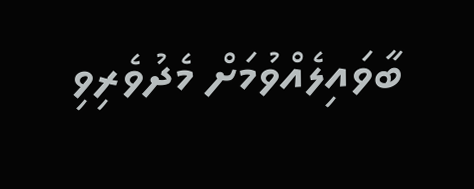ބާވައިލެއްވުމަށް މެދުވެރިވި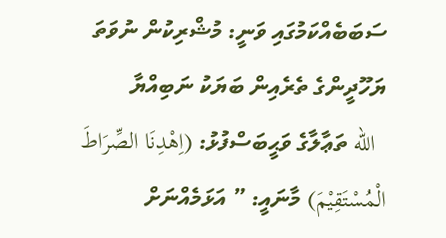ސަބަބެއްކަމުގައި ވަނީ: މުޝްރިކުން ނުވަތަ ޔަހޫދީންގެ ތެރެއިން ބަޔަކު ނަބިއްޔާ
  الله ތަޢާލާގެ ވަޙީބަސްފުޅު: (اِهْدِنَا الصِّرَاطَ الْمُسْتَقِيْمَ) މާނައީ: ” އަޅަމެއްނަށް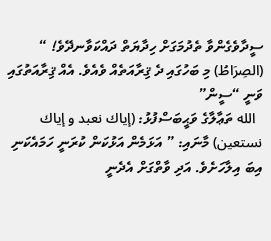ސީދާވެގެންވާ ތެދުމަގަށް ހިދާޔަތް ދައްކަވާނދޭވެ! “ (الصِرَاطُ) މި ބަހުގައި ދެ ޤިރާއަތެއް ވެއެވެ. އެއް ޤިރާއަތުގައި ވަނީ “ސީން”
  الله ތަޢާލާގެ ވަޙީބަސްފުޅު: (إياك نعبد و إياك نستعين) މާނައި: ” އަޅަމެން އަޅުކަން ކުރަނީ ހަމައެކަނި އިބަ އިލާހަށެވެ. އަދި ވާތްގަށް އެދެނީ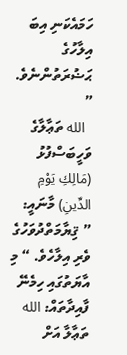ހަމައެކަނި އިބަ އިލާހުގެ ޙަޟުރަތުންނެވެ. ”
  الله ތަޢާލާގެ ވަހީބަސްފުޅު (مَالِكِ يَوْمِ الدِّينِ) މާނައީ: ” ޤިޔާމަތްދުވަހުގެ ވެރި އިލާހެވެ. “ މި އާޔަތުގައި ހިމެނޭ ފާއިދާތައް: الله ތަޢާލާ އަށް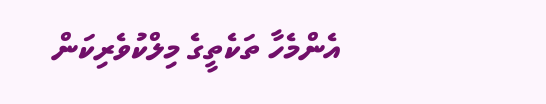އެންމެހާ ތަކެތީގެ މިލްކުވެރިކަން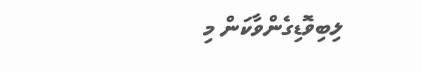ލިބިވޮޑިގެންވާކަން މި